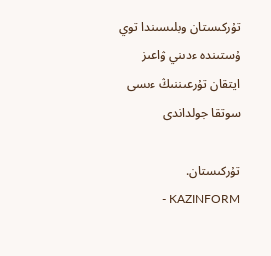تۇركىستان وبلىسىندا توي ۇستىندە ءدىني ۋاعىز ايتقان تۇرعىننىڭ ءىسى سوتقا جولداندى

تۇركىستان. KAZINFORM -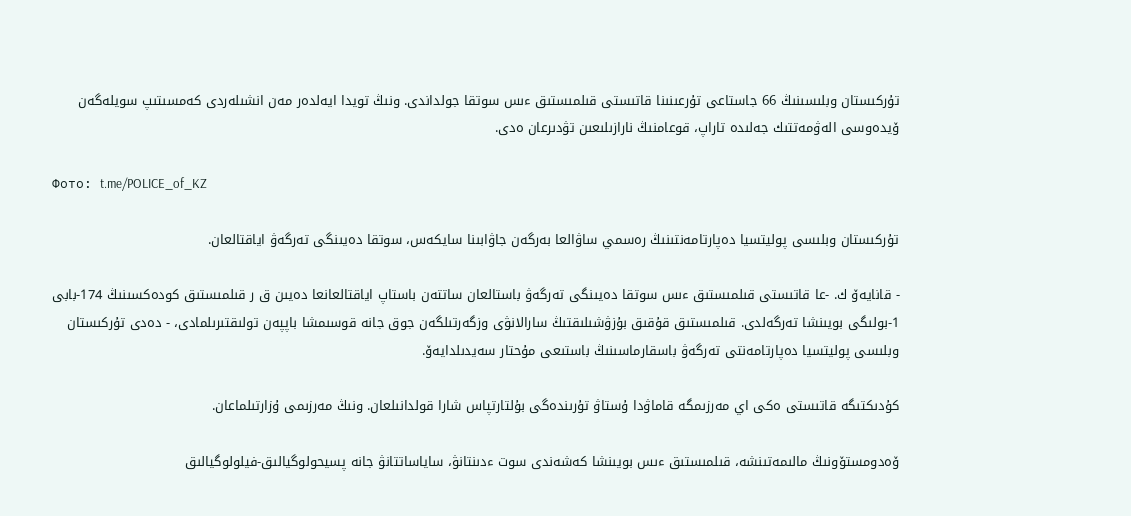تۇركىستان وبلىسىنىڭ 66 جاستاعى تۇرعىنىنا قاتىستى قىلمىستىق ءىس سوتقا جولداندى. ونىڭ تويدا ايەلدەر مەن انشىلەردى كەمسىتىپ سويلەگەن ۆيدەوسى الەۋمەتتىك جەلىدە تاراپ، قوعامنىڭ نارازىلىعىن تۋدىرعان ەدى.

Фото: t.me/POLICE_of_KZ

تۇركىستان وبلىسى پوليتسيا دەپارتامەنتىنىڭ رەسمي ساۋالعا بەرگەن جاۋابىنا سايكەس، سوتقا دەيىنگى تەرگەۋ اياقتالعان.

- قانايەۆ ك. -عا قاتىستى قىلمىستىق ءىس سوتقا دەيىنگى تەرگەۋ باستالعان ساتتەن باستاپ اياقتالعانعا دەيىن ق ر قىلمىستىق كودەكسىنىڭ 174-بابى 1-بولىگى بويىنشا تەرگەلدى. قىلمىستىق قۇقىق بۇزۋشىلىقتىڭ سارالانۋى وزگەرتىلگەن جوق جانە قوسىمشا باپپەن تولىقتىرىلمادى، - دەدى تۇركىستان وبلىسى پوليتسيا دەپارتامەنتى تەرگەۋ باسقارماسىنىڭ باستىعى مۇحتار سەيدىلدايەۆ.

كۇدىكتىگە قاتىستى ەكى اي مەرزىمگە قاماۋدا ۇستاۋ تۇرىندەگى بۇلتارتپاس شارا قولدانىلعان. ونىڭ مەرزىمى ۇزارتىلماعان.

ۆەدومستۆونىڭ مالىمەتىنشە، قىلمىستىق ءىس بويىنشا كەشەندى سوت ءدىنتانۋ، ساياساتتانۋ جانە پسيحولوگيالىق-فيلولوگيالىق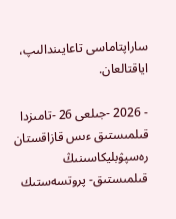ساراپتاماسى تاعايىندالىپ، اياقتالعان.

- 2026 -جىلعى 26 -تامىزدا قىلمىستىق ءىس قازاقستان رەسپۋبليكاسىنىڭ قىلمىستىق- پروتسەستىك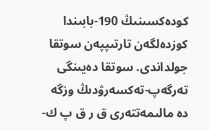كودەكسىنىڭ 190-بابىندا كوزدەلگەن تارتىپپەن سوتقا جولداندى. سوتقا دەيىنگى تەرگەپ-تەكسەرۋدىڭ وزگە دە مالىمەتتەرى ق ر ق پ ك-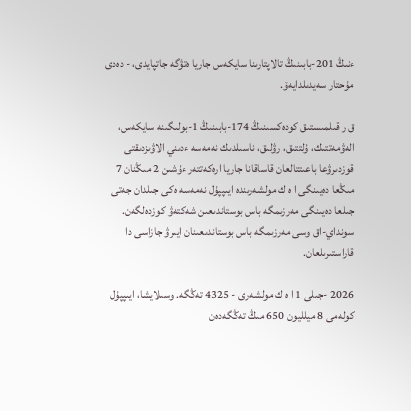ءنىڭ 201-بابىنىڭ تالاپتارىنا سايكەس جاريا ەتۋگە جاتپايدى، - دەدى مۇحتار سەيدىلدايەۆ.

ق ر قىلمىستىق كودەكسىنىڭ 174-بابىنىڭ 1-بولىگىنە سايكەس، الەۋمەتتىك، ۇلتتىق، رۋلىق، ناسىلدىك نەمەسە ءدىني الاۋىزدىقتى قوزدىرۋعا باعىتتالعان قاساقانا جاريا ارەكەتتەر ءۇشىن 2 مىڭنان 7 مىڭعا دەيىنگى ا ە ك مولشەرىندە ايىپپۇل نەمەسە ەكى جىلدان جەتى جىلعا دەيىنگى مەرزىمگە باس بوستاندىعىن شەكتەۋ كوزدەلگەن. سونداي-اق وسى مەرزىمگە باس بوستاندىعىنان ايىرۋ جازاسى دا قاراستىرىلعان.

2026 -جىلى 1 ا ە ك مولشەرى - 4325 تەڭگە. وسىلايشا، ايىپپۇل كولەمى 8 ميلليون 650 مىڭ تەڭگەدەن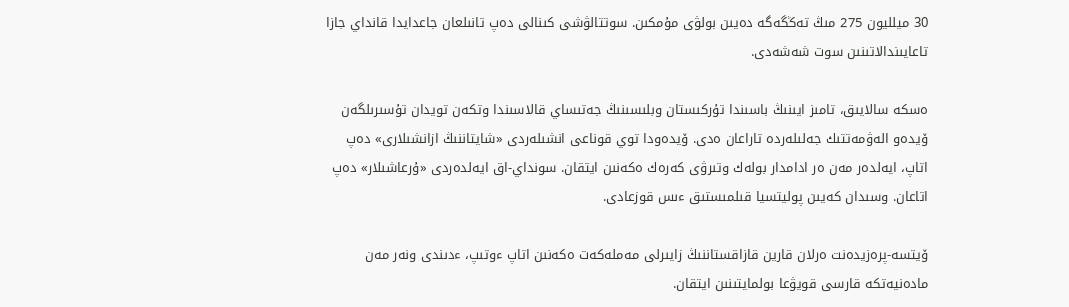30 ميلليون 275 مىڭ تەڭگەگە دەيىن بولۋى مۇمكىن. سوتتالۋشى كىنالى دەپ تانىلعان جاعدايدا قانداي جازا تاعايىندالاتىنىن سوت شەشەدى.

ەسكە سالايىق، تامىز ايىنىڭ باسىندا تۇركىستان وبلىسىنىڭ جەتىساي قالاسىندا وتكەن تويدان تۇسىرىلگەن ۆيدەو الەۋمەتتىك جەلىلەردە تاراعان ەدى. ۆيدەودا توي قوناعى انشىلەردى «شايتاننىڭ ازانشىلارى» دەپ اتاپ، ايەلدەر مەن ەر ادامدار بولەك وتىرۋى كەرەك ەكەنىن ايتقان. سونداي-اق ايەلدەردى «ۇرعاشىلار» دەپ اتاعان. وسىدان كەيىن پوليتسيا قىلمىستىق ءىس قوزعادى.

ۆيتسە-پرەزيدەنت ەرلان قارين قازاقستاننىڭ زايىرلى مەملەكەت ەكەنىن اتاپ ءوتىپ، ءدىندى ونەر مەن مادەنيەتكە قارسى قويۋعا بولمايتىنىن ايتقان.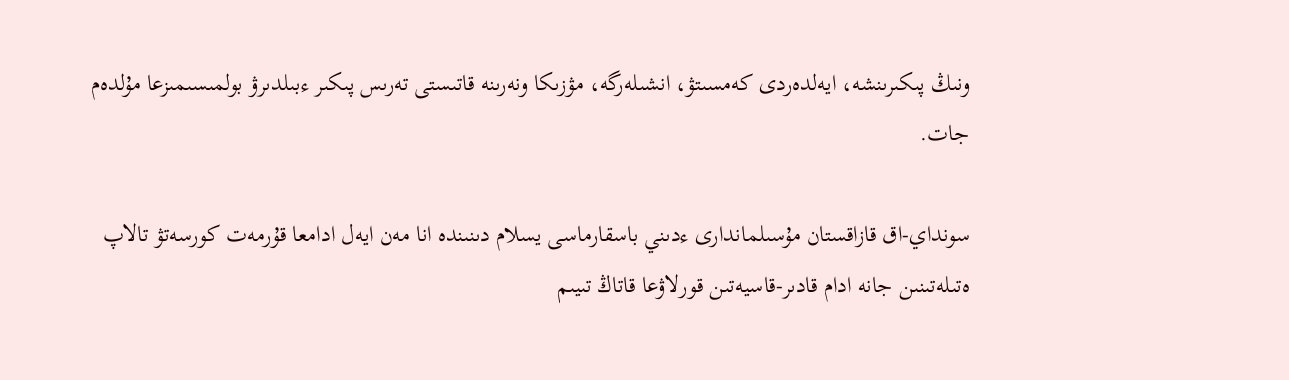ونىڭ پىكىرىنشە، ايەلدەردى كەمسىتۋ، انشىلەرگە، مۋزىكا ونەرىنە قاتىستى تەرىس پىكىر ءبىلدىرۋ بولمىسىمىزعا مۇلدەم جات.

سونداي-اق قازاقستان مۇسىلماندارى ءدىني باسقارماسى يسلام دىنىندە انا مەن ايەل ادامعا قۇرمەت كورسەتۋ تالاپ ەتىلەتىنىن جانە ادام قادىر-قاسيەتىن قورلاۋعا قاتاڭ تىيىم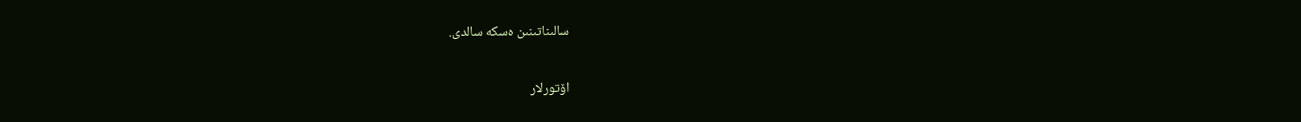سالىناتىنىن ەسكە سالدى.

اۆتورلار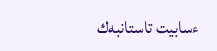ءسابيت تاستانبەك